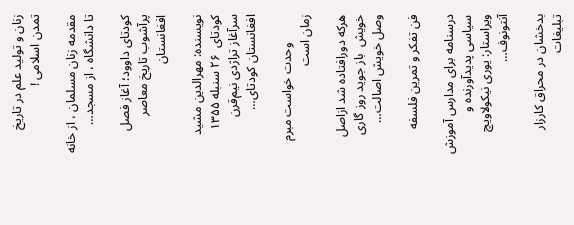زنان و تولید علم در تاریخ تمدن اسلامی !

مقدمه زنان مسلمان ، از خانه تا دانشگاه ، از مسجد…

کودتای داوود؛ آغاز فصل پرآشوب تاریخ معاصر افغانستان

نویسنده: مهرالدین مشید کودتای  ۲۶ سنبله ۱۳۵۵ سرآغاز تراژدی نیم‌قرن افغانستان کودتای…

         وحدت خواست مبرم زمان است

هرکه دورافتاده شد ازاصل خویش  باز جوید روز گاری وصل خویش اصالت…

فن تفکر و تمرین فلسفه

درسنامه برای مدارس آموزش سیاسی پدیدآورنده و ویراستار: یوری نیکولاویچ آنتونوف…

بدخشان در محراق کارزار تبلیغات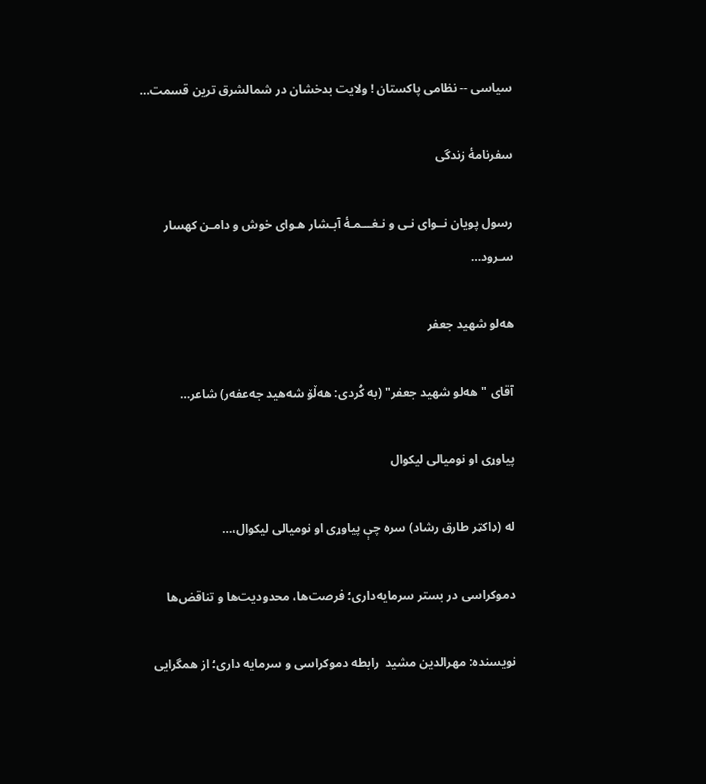سیاسی -- نظامی پاکستان ! ولایت بدخشان در شمالشرق ترین قسمت…

سفرنامۀ زندگی

رسول پویان نــوای نـی و نـغـــمـۀ آبـشار هـوای خوش و دامـن کهسار سـرود…

هه‌لو شهید جعفر

آقای "هه‌لو شهید جعفر" (به کُردی: هەڵۆ شەهید جەعفەر) شاعر…

پیاوړی او نومیالی لیکوال

له (ډاکټر طارق رشاد) سره چې پیاوړی او نومیالی لیکوال،…

دموکراسی در بستر سرمایه‌داری؛ فرصت‌ها، محدودیت‌ها و تناقض‌ها

نویسنده: مهرالدین مشید  رابطه دموکراسی و سرمایه داری؛ از همگرایی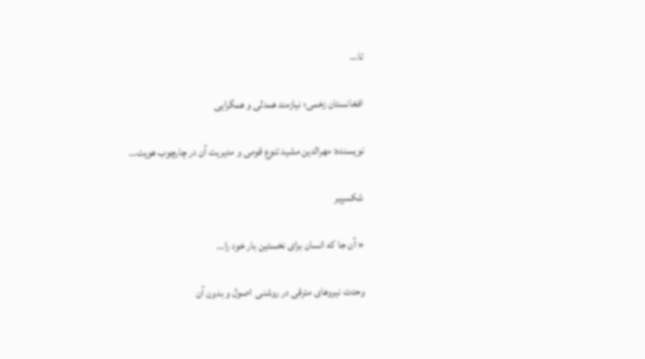تا…

افغانستان زخمی؛ نیازمند همدلی و همگرایی

نویسنده: مهرالدین مشید تنوع قومی و مدیریت آن در چارچوب هویت…

شکسپیر

« آن ‌جا که انسان برای نخستین ‌بار خود را…

وحدت نیروهای مترقی در روشنی  اصول و بدون آن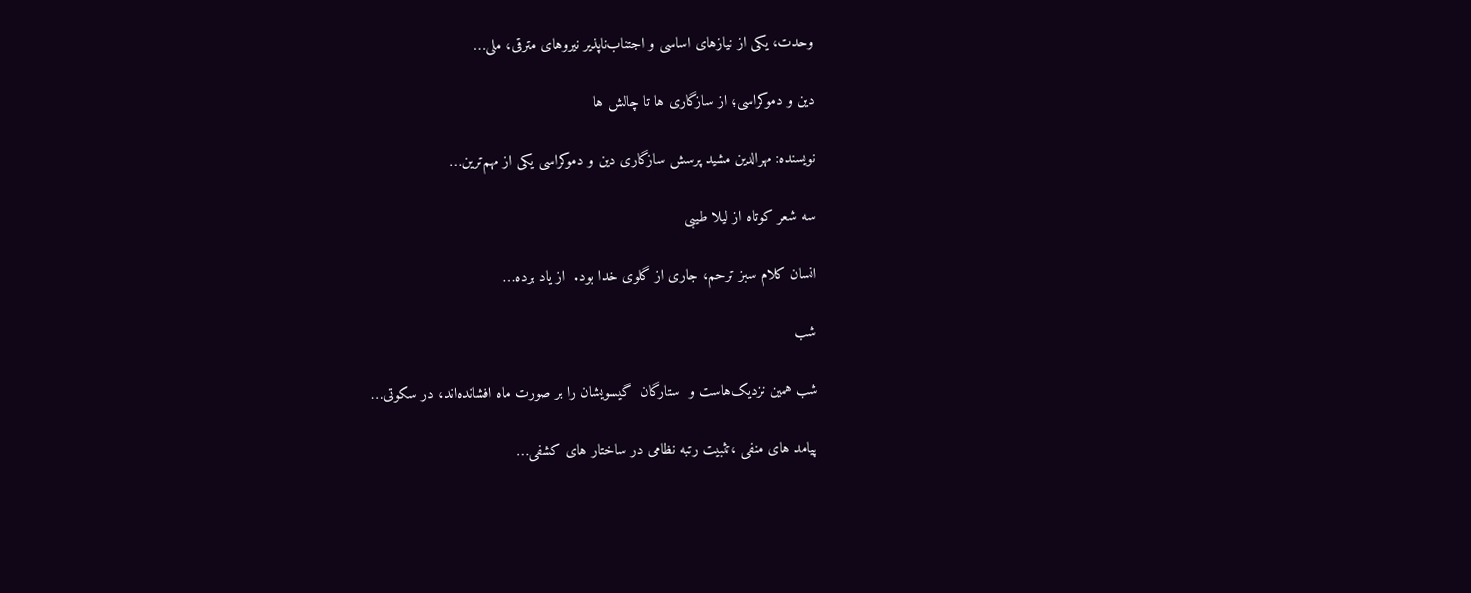وحدت، یکی از نیازهای اساسی و اجتناب‌ناپذیر نیروهای مترقی، ملی…

دین و دموکراسی؛ از سازگاری ها تا چالش ها

نویسنده: مهرالدین مشید پرسش سازگاری دین و دموکراسی یکی از مهم‌ترین…

سه‌ شعر کوتاه از لیلا طیبی

انسان کلام سبز ترحم، جاری از گلوی خدا بود.  از یاد برده…

شب

شب همین نزدیک‌هاست و  ستارگان  گیسویشان را بر صورت ماه افشانده‌اند، در سکوتی…

پیامد های منفی ،تثبیت رتبه نظامی در ساختار های کشفی…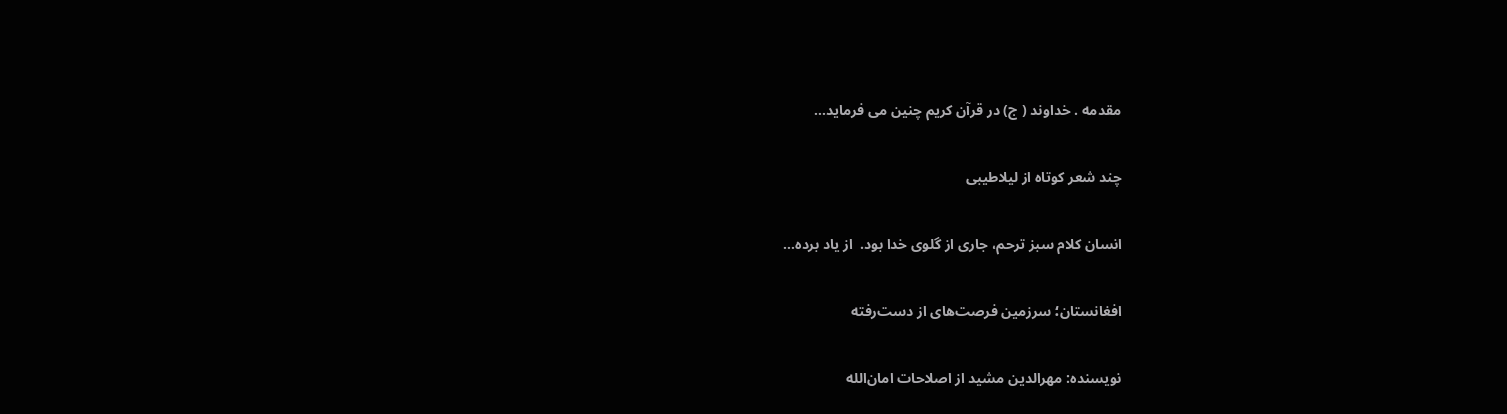مقدمه . خداوند ( ج) در قرآن کریم چنین می فرماید…

چند شعر کوتاه از لیلاطیبی

انسان کلام سبز ترحم، جاری از گلوی خدا بود.  از یاد برده…

افغانستان؛ سرزمین فرصت‌های از دست‌رفته

نویسنده: مهرالدین مشید از اصلاحات امان‌الله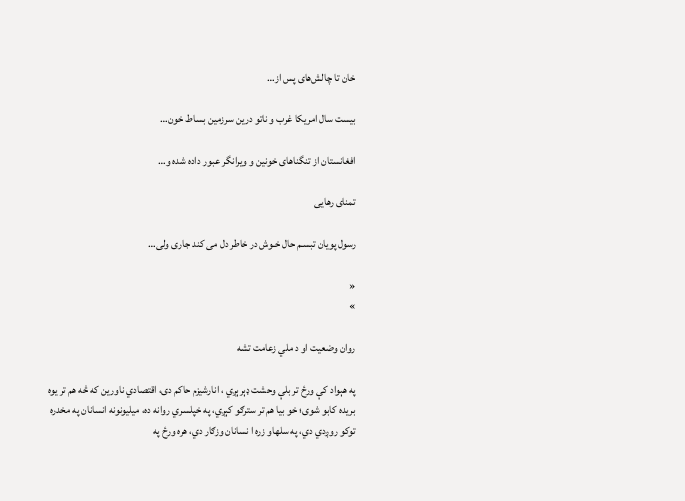خان تا چالش‌های پس از…

بیست سال امریکا غرب و ناتو درین سرزمین بساط خون…

افغانستان از تنگناهای خونین و ویرانگر عبور داده شده و…

تمنای رهایی

رسول پویان تبسـم حال خـوش در خاطر دل می کند جاری ولی…

«
»

روان وضعیت او د ملي زعامت تشه

په هېواد کې ورځ تر بلې وحشت ډېرېږي ، انارشیزم حاکم دی، اقتصادي ناورین که څه هم تر یوه بریده کابو شوی؛ خو بیا هم تر سترګو کېږي، په خپلسري روانه ده، میلیونونه انسانان په مخدره توکو روږدي دي، په سلهاو زره ا نسانان وزګار دي، هره ورځ په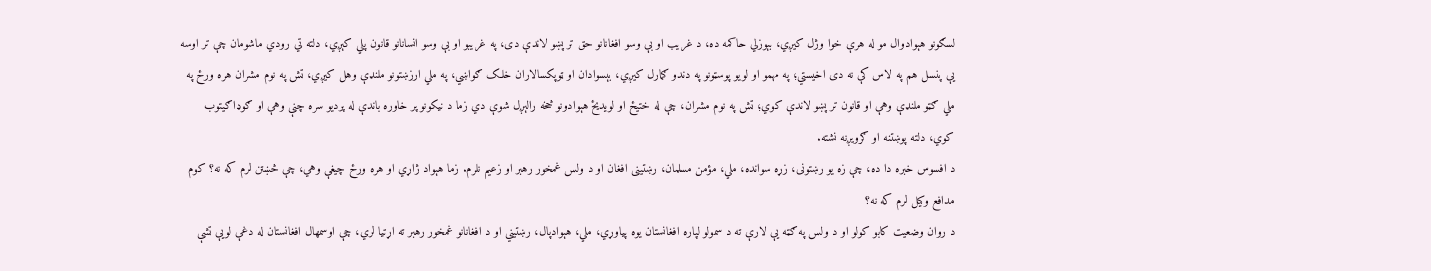لسګونو هېوادوال مو له هرې خوا وژل کیږي، بېوزلي حاکمه ده، د غریب او بې وسو افغانانو حق تر پښو لاندې دی، په غریبو او بې وسو انسانانو قانون پلي کېږي، دلته تي رودي ماشومان چې تر اوسه یې پنسل هم په لاس کې نه دی اخیستي؛ په مهمو او لویو پوسټونو په دندو ګمارل کیږي، بېسوادان او ټوپکسالاران خلک ګواښي، په ملي ارزښتونو ملنډې وهل کیږي، تش په نوم مشران هره ورځ په ملي ګټو ملنډې وهې او قانون تر پښو لاندې کوي؛ تش په نوم مشران، چې له ختیځ او لویدیځ هېوادونو څخه رالېږل شوې دي زما د نیکونو پر خاوره باندې له پردیو سره چنې وهې او ګوډاګیتوب کوي، دلته پوښتنه او ګرویږنه نشته.
د افسوس خبره دا ده، چې زه یو رښتونی، زړه سوانده، ملي، مؤمن مسلمان، رښتینی افغان او د ولس غمخور رهبر او زعیم نلرم. زما هېواد ژاړي او هره ورځ چیغې وهي، چې څښتن لرم که نه؟ کوم مدافع وکیل لرم که نه؟
د روان وضعیت کابو کولو او د ولس په ګټه یې لارې ته د سمولو لپاره افغانستان یوه پیاوړي، ملي، هېوادپال، رښتیني او د افغانانو غمخور رهبر ته اړتیا لري، چې اوسمهال افغانستان له دغې لویې تشې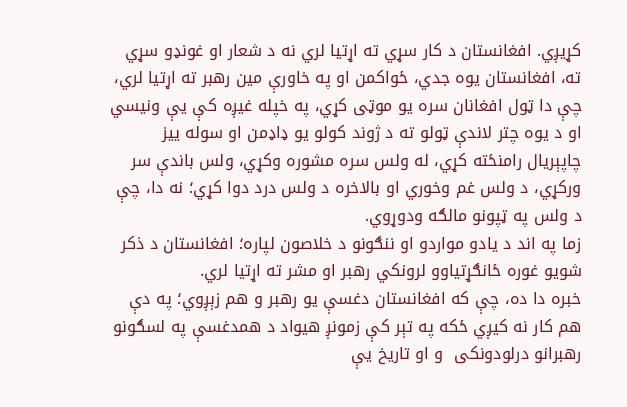کړیږي. افغانستان د کار سړي ته اړتیا لري نه د شعار او غونډو سړي ته، افغانستان یوه جدي، ځواکمن او په خاورې مین رهبر ته اړتیا لري، چې دا ټول افغانان سره یو موټی کړي، په خپله غیږه کې یې ونیسي او د یوه چتر لاندې ټولو ته د ژوند کولو یو ډاډمن او سوله ییز چاپېریال رامنځته کړي، له ولس سره مشوره وکړي، ولس باندې سر ورکړي، د ولس غم وخوري او بالاخره د ولس درد دوا کړي؛ نه دا، چې د ولس په ټپونو مالګه ودوړوي.
زما په اند د یادو مواردو او ننګونو د خلاصون لپاره؛ افغانستان د ذکر شویو غوره ځانګړتیاوو لرونکي رهبر او مشر ته اړتیا لري.
خبره دا ده، چې که افغانستان دغسې یو رهبر و هم زېږوي؛ په دې هم کار نه کیږي ځکه په تېر کې زمونږ هیواد د همدغسې په لسګونو رهبرانو درلودونکی  و او تاریخ یې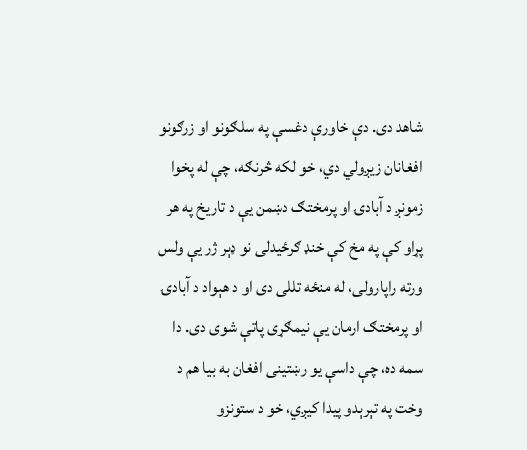شاهد دی. دې خاورې دغسې په سلګونو او زرګونو افغانان زیږولي دي، خو لکه څرنګه، چې له پخوا زمونږ د آبادۍ او پرمختګ دښمن یې د تاریخ په هر پړاو کې په مخ کې خنډ ګرځیدلی نو ډېر ژر یې ولس ورته راپارولی، له منځه تللی دی او د هېواد د آبادۍ او پرمختګ ارمان یې نیمګړی پاتې شوی دی. دا سمه ده، چې داسې یو رښتینی افغان به بیا هم د وخت په تېرېدو پیدا کیږي، خو د ستونزو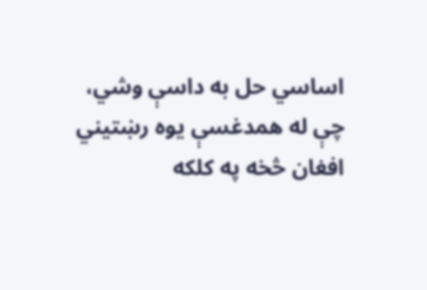اساسي حل به داسې وشي، چې له همدغسې یوه رښتیني افغان څخه په کلکه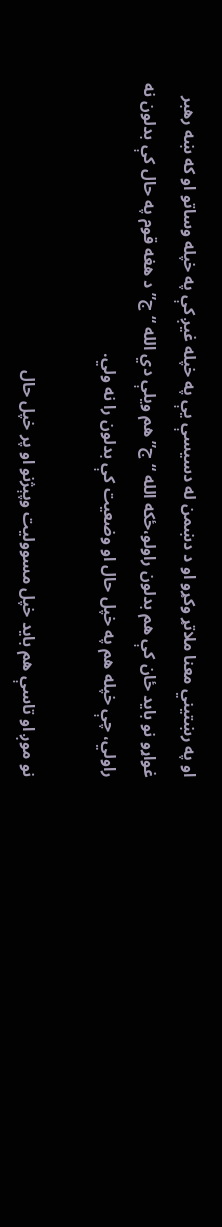او په رښتیني معنا ملاتړ وکړو او د دښمن له دسیسې یې په خپله غیږ کې په خپله وساتو او که ښه رهبر غواړو نو باید ځان کې هم بدلون راولو،ځکه الله “ج” هم ویلې دي الله “ج” د هغه قوم په حال کې بدلون نه راولي، چې خپله هم په خپل حال او وضعیت کې بدلون را نه ولي.

نو موږ او تاسې هم باید خپل مسوولیت وپېژنو او پر خپل حال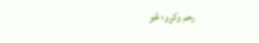رحم وکړو؛ څو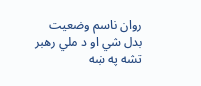روان ناسم وضعیت بدل شي او د ملي رهبر تشه په ښه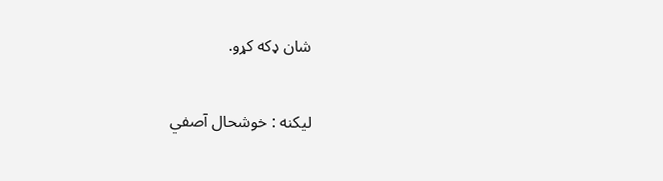شان ډکه کړو.

لیکنه : خوشحال آصفي